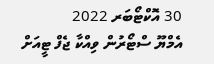30 އޮކްޓޯބަރ 2022
އެމްޔޫ ސްޓޯރުން ވިއްކާ ޖެފް ޓީއަށް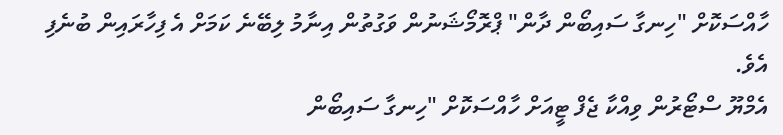ހާއްސަކޮށް "ހިނގާ ސައިބޯން ދާން" ޕްރޮމޯޝަނުން ވަގުތުން އިނާމު ލިބޭނެ ކަމަށް އެ ފިހާރައިން ބުނެފި އެވެ.
އެމްޔޫ ސްޓޯރުން ވިއްކާ ޖެފް ޓީއަށް ހާއްސަކޮށް "ހިނގާ ސައިބޯން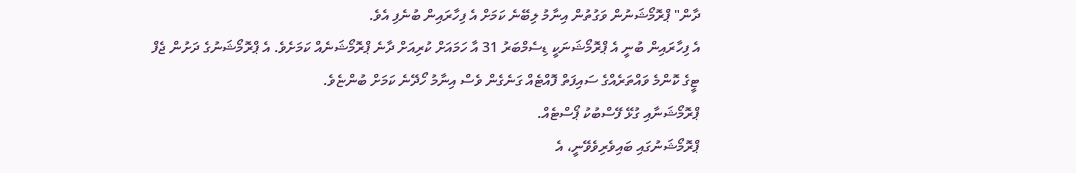ދާން" ޕްރޮމޯޝަނުން ވަގުތުން އިނާމު ލިބޭނެ ކަމަށް އެ ފިހާރައިން ބުނެފި އެވެ.
އެ ފިހާރައިން ބުނީ އެ ޕްރޮމޯޝަނަކީ ޑިސެމްބަރު 31 އާ ހަމައަށް ކުރިއަށް ދާނެ ޕްރޮމޯޝަނެއް ކަމަށެވެ. އެ ޕްރޮމޯޝަނުގެ ދަށުން ޖެފް ޓީގެ ކޮންމެ ވައްތަރެއްގެ ސައިފަތް ފޮއްޓެއް ގަނެގެން ވެސް އިނާމު ހޯދޭނެ ކަމަށް ބުންޏެވެ.
ޕްރޮމޯޝަނާއި ގުޅޭ ފޭސްބުކު ޕޯސްޓެއް.
ޕްރޮމޯޝަނުގައި ބައިވެރިވެވޭނީ، އެ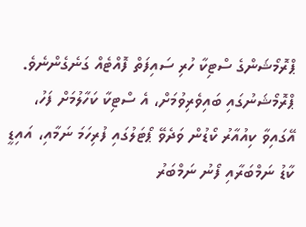ޕްރޮމޯޝަންގެ ސްޓިކާ ހުރި ސައިފަތް ފޮއްޓެއް ގަނެގެންނެވެ. ޕްރޮމޯޝަނުގައި ބައިވެރިވުމަށް، އެ ސްޓިކާ ކަހާލުމަށް ފަހު، އޭގައިވާ ކިއުއާރު ކޯޑުން ވަދެވޭ ޕޯޓަލުގައި ފުރިހަމަ ނަމާއި، އައިޑީ ކާޑު ނަމްބަރާއި ފޯނު ނަމްބަރު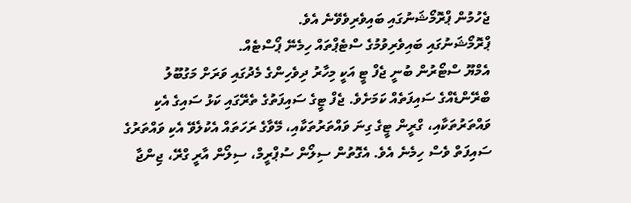ޖެހުމުން ޕްރޮމޯޝަނުގައި ބައިވެރިވެވޭނެ އެވެ.
ޕްރޮމޯޝަނުގައި ބައިވެރިވުމުގެ ސްޓެޕްތައް ހިމެނޭ ޕޯސްޓެއް.
އެމްޔޫ ސްޓޯރުން ބުނީ ޖެފް ޓީ އަކީ މިހާރު ދިވެހިންގެ މެދުގައި ވަރަށް މަގުބޫލު ބްރޭންޑެއްގެ ސައިފަތެއް ކަމަށެވެ. ޖެފް ޓީގެ ސައިފަތުގެ ތެރޭގައި ކަޅު ސައިގެ އެކި ވައްތަރުތަކާއި، ގްރީން ޓީގެ ގިނަ ވައްތަރުތަކާއި، މޭވާގެ ރަހަތައް އެކުލެވޭ އެކި ވައްތަރުގެ ސައިފަތް ވެސް ހިމެނެ އެވެ. އެގޮތުން ސިލޯން ސުޕްރީމް، ސިލޯން އާރީ ގްރޭ، ޖިންޖާ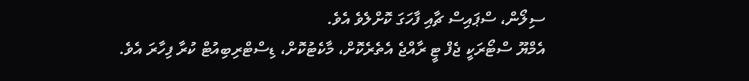ސިލޯން، ސްޕައިސް ޗާއި ފާހަގަ ކޮށްލެވެ އެވެ.
އެމްޔޫ ސްޓޯރަކީ ޖެފް ޓީ ރާއްޖެ އެތެރެކޮށް، މާކެޓުކޮށް، ޑިސްޓްރިބިއުޓް ކުރާ ފިހާރަ އެވެ.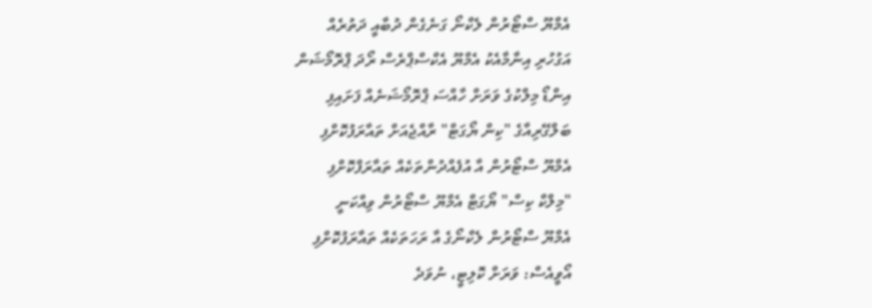އެމްޔޫ ސްޓޯރުން ލެކްނޯ ގަނެގެން ދުބާއީ ދަތުރެއް
އަގުހުރި އިނާމާއެކު އެމްޔޫ އެކްސްޕްރެސް ރޯދަ ޕްރޮމޯޝަން
އިންޑޯ މިލްކުގެ ވަރަށް ހާއްސަ ޕްރޮމޯޝަނެއް ފަށައިފި
ބަލްގޭރިއާގެ "ކިން ޔޯގަޓް" ރާއްޖެއަށް ތައާރަފުކޮށްފި
އެމްޔޫ ސްޓޯރުން އާ އުފެއްދުންތަކެއް ތައާރަފްކޮށްފި
"މިލްކް ކިސް" ޔޯގަޓް އެމްޔޫ ސްޓޯރުން ވިއްކަނީ
އެމްޔޫ ސްޓޯރުން ލެކްނޯގެ އާ ރަހަތަކެއް ތައާރަފުކޮށްފި
އޯވީއެސް: ވަރަށް ކޮލިޓީ، ނުވަދެ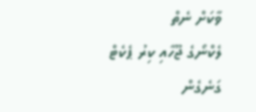ވާކަށް ނެތް
ލެކްނޯގެ ޖޫހާއި ކިރު ޕެކެޓް ގަނެގެން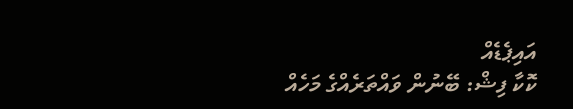އައިޕެޑެއް
ކޮކާ ފިޝް: ބޭނުން ވައްތަރެއްގެ މަހެއް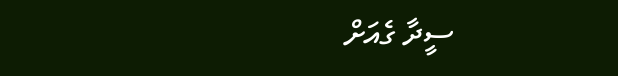ސީދާ ގެއަށް